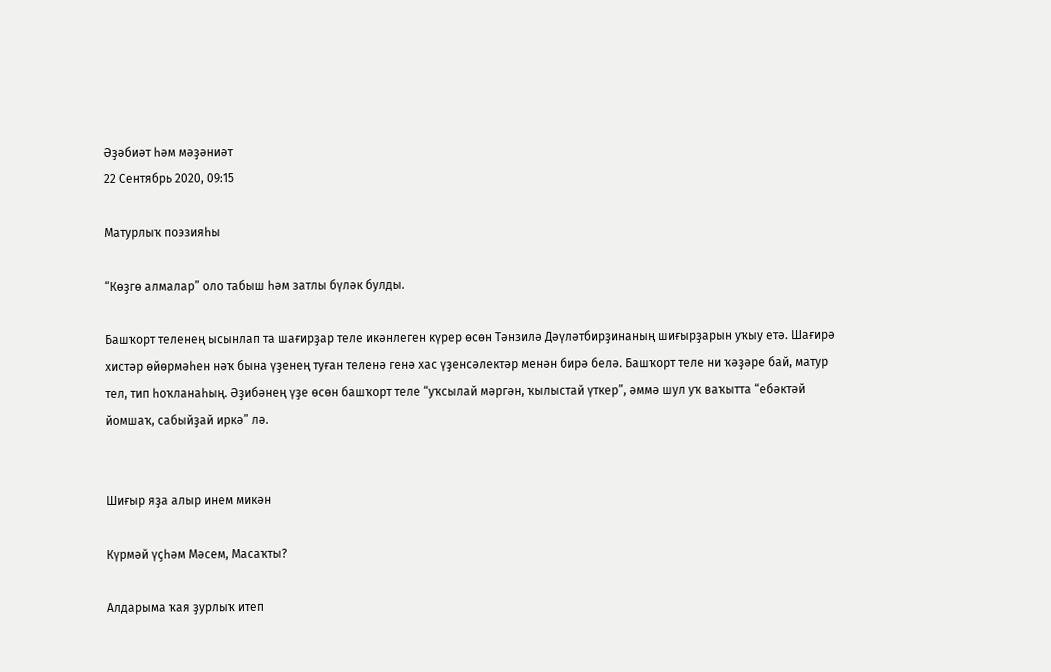Әҙәбиәт һәм мәҙәниәт
22 Сентябрь 2020, 09:15

Матурлыҡ поэзияһы

“Көҙгө алмалар” оло табыш һәм затлы бүләк булды.

Башҡорт теленең ысынлап та шағирҙар теле икәнлеген күрер өсөн Тәнзилә Дәүләтбирҙинаның шиғырҙарын уҡыу етә. Шағирә хистәр өйөрмәһен нәҡ бына үҙенең туған теленә генә хас үҙенсәлектәр менән бирә белә. Башҡорт теле ни ҡәҙәре бай, матур тел, тип һоҡланаһың. Әҙибәнең үҙе өсөн башҡорт теле “уҡсылай мәргән, ҡылыстай үткер”, әммә шул уҡ ваҡытта “ебәктәй йомшаҡ, сабыйҙай иркә” лә.


Шиғыр яҙа алыр инем микән

Күрмәй үҫһәм Мәсем, Масаҡты?

Алдарыма ҡая ҙурлыҡ итеп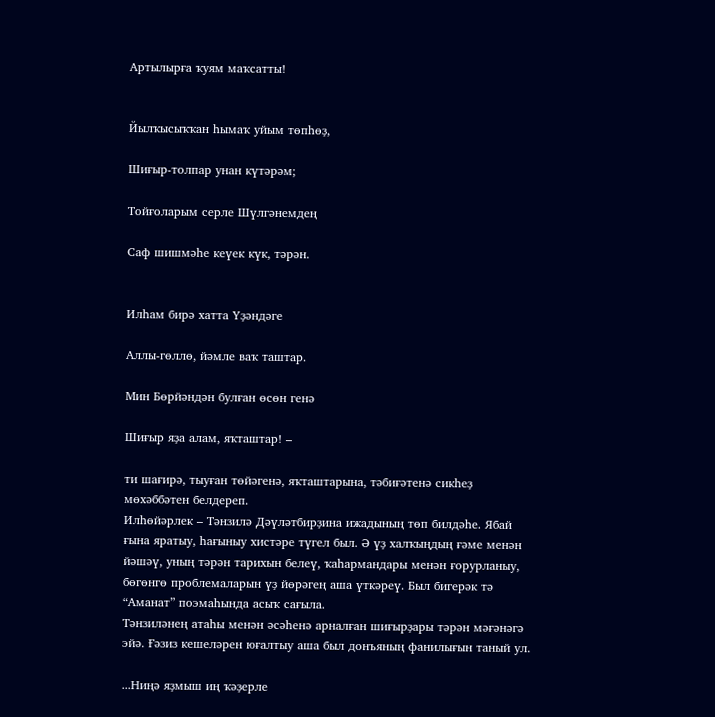Артылырға ҡуям маҡсатты!


Йылҡысыҡҡан һымаҡ уйым төпһөҙ,

Шиғыр-толпар унан күтәрәм;

Тойғоларым серле Шүлгәнемдең

Саф шишмәһе кеүек күк, тәрән.


Илһам бирә хатта Үҙәндәге

Аллы-гөллө, йәмле ваҡ таштар.

Мин Бөрйәндән булған өсөн генә

Шиғыр яҙа алам, яҡташтар! –

ти шағирә, тыуған төйәгенә, яҡташтарына, тәбиғәтенә сикһеҙ мөхәббәтен белдереп.
Илһөйәрлек – Тәнзилә Дәүләтбирҙина ижадының төп билдәһе. Ябай ғына яратыу, һағыныу хистәре түгел был. Ә үҙ халҡыңдың ғәме менән йәшәү, уның тәрән тарихын белеү, ҡаһармандары менән ғорурланыу, бөгөнгө проблемаларын үҙ йөрәгең аша үткәреү. Был бигерәк тә “Аманат” поэмаһында асыҡ сағыла.
Тәнзиләнең атаһы менән әсәһенә арналған шиғырҙары тәрән мәғәнәгә эйә. Ғәзиз кешеләрен юғалтыу аша был донъяның фанилығын таный ул.

...Ниңә яҙмыш иң ҡәҙерле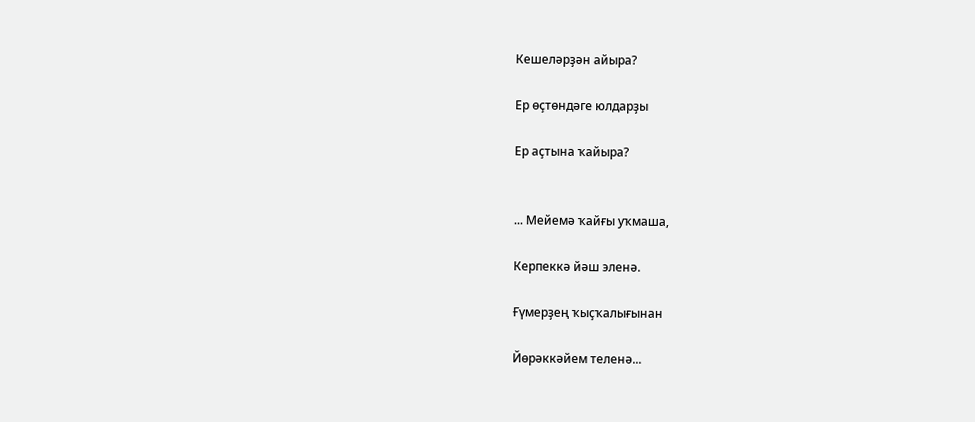Кешеләрҙән айыра?

Ер өҫтөндәге юлдарҙы

Ер аҫтына ҡайыра?


... Мейемә ҡайғы уҡмаша,

Керпеккә йәш эленә.

Ғүмерҙең ҡыҫҡалығынан

Йөрәккәйем теленә...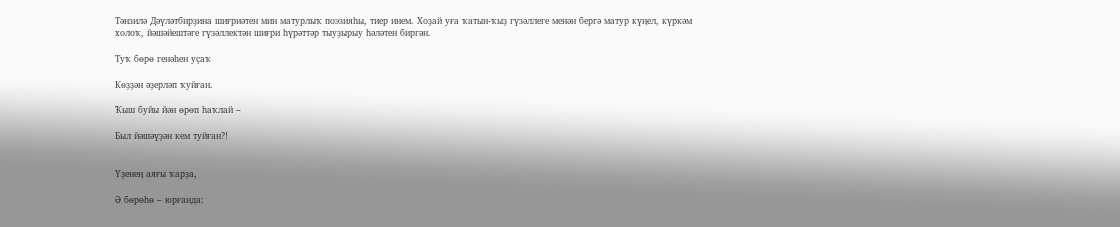Тәнзилә Дәүләтбирҙина шиғриәтен мин матурлыҡ поэзияһы, тиер инем. Хоҙай уға ҡатын-ҡыҙ гүзәллеге менән бергә матур күңел, күркәм холоҡ, йәшәйештәге гүзәллектән шиғри һүрәттәр тыуҙырыу һәләтен биргән.

Туҡ бөрө генәһен уҫаҡ

Көҙҙән әҙерләп ҡуйған.

Ҡыш буйы йән өрөп һаҡлай –

Был йәшәүҙән кем туйған?!


Үҙенең аяғы ҡарҙа,

Ә бөрөһө – юрғанда: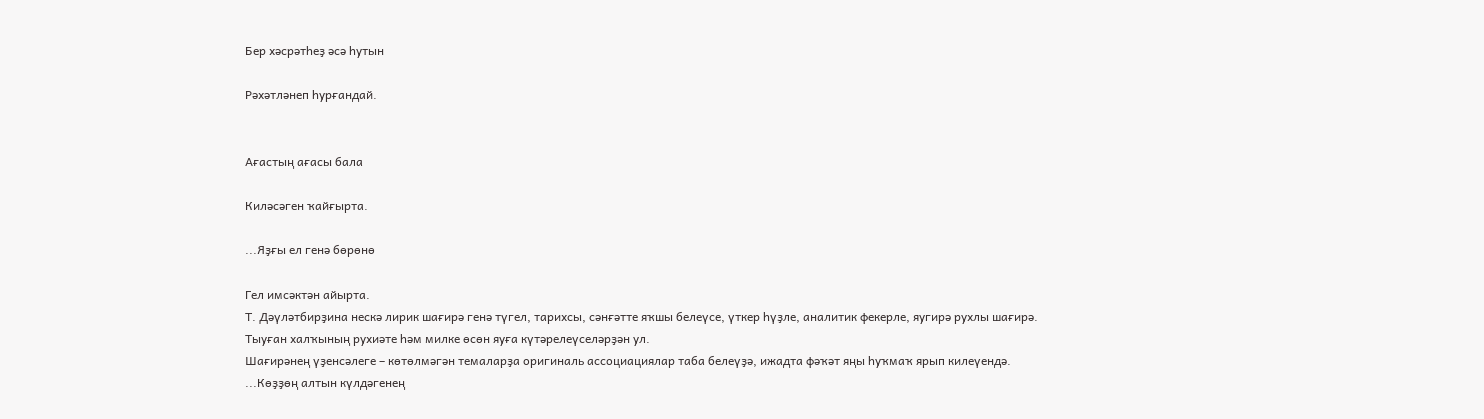Бер хәсрәтһеҙ әсә һутын

Рәхәтләнеп һурғандай.


Ағастың ағасы бала

Киләсәген ҡайғырта.

...Яҙғы ел генә бөрөнө

Гел имсәктән айырта.
Т. Дәүләтбирҙина нескә лирик шағирә генә түгел, тарихсы, сәнғәтте яҡшы белеүсе, үткер һүҙле, аналитик фекерле, яугирә рухлы шағирә. Тыуған халҡының рухиәте һәм милке өсөн яуға күтәрелеүселәрҙән ул.
Шағирәнең үҙенсәлеге – көтөлмәгән темаларҙа оригиналь ассоциациялар таба белеүҙә, ижадта фәҡәт яңы һуҡмаҡ ярып килеүендә.
...Көҙҙөң алтын күлдәгенең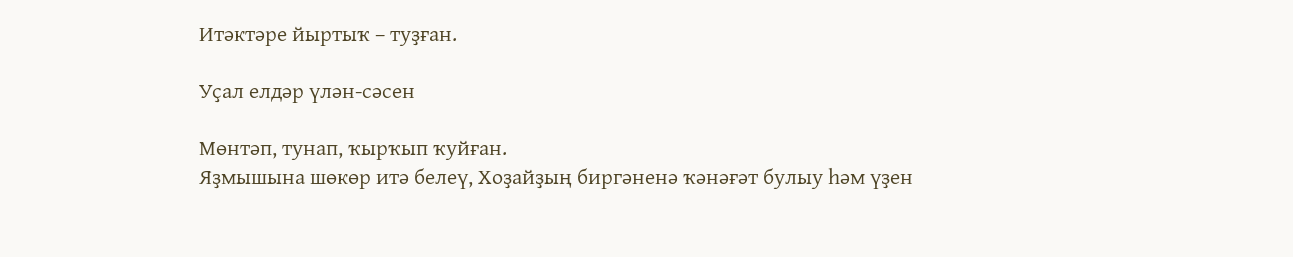Итәктәре йыртыҡ – туҙған.

Уҫал елдәр үлән-сәсен

Мөнтәп, тунап, ҡырҡып ҡуйған.
Яҙмышына шөкөр итә белеү, Хоҙайҙың биргәненә ҡәнәғәт булыу һәм үҙен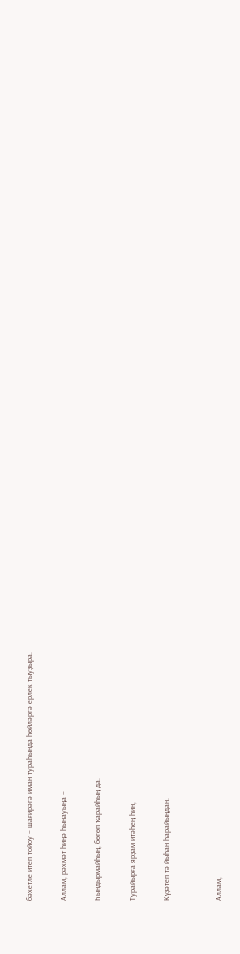бәхетле итеп тойоу – шағирәгә иман тураһында һөйләргә ерлек тыуҙыра.

Аллам, рәхмәт һиңә һынауыңа –

Һындырмайһың, бөгөп ҡарайһың да.

Турайырға ярҙам итәһең һин,

Күҙәтеп тә йыһан һарайыңдан.


Аллам,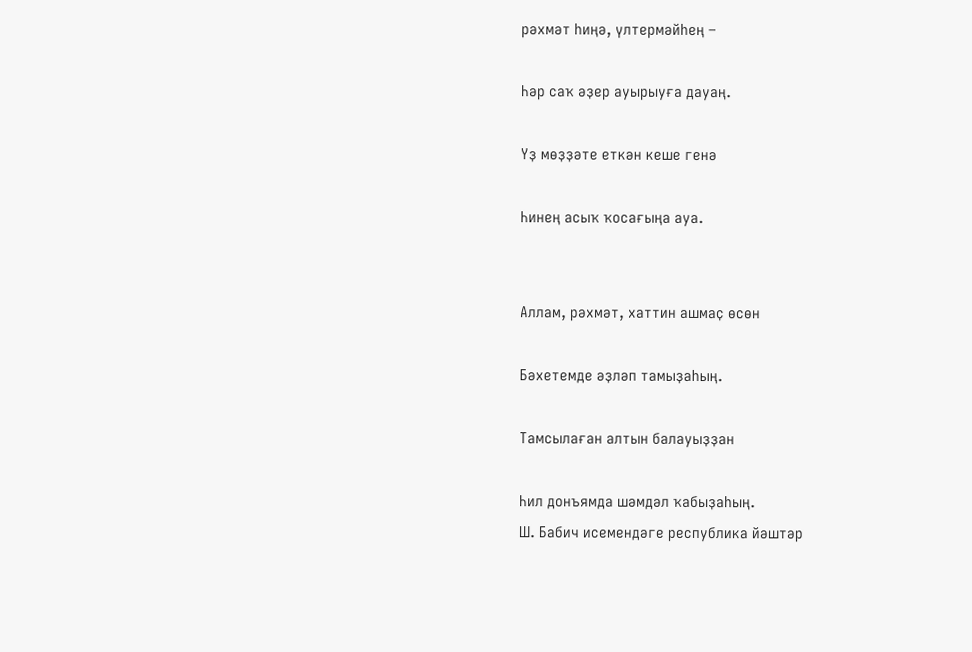рәхмәт һиңә, үлтермәйһең –

Һәр саҡ әҙер ауырыуға дауаң.

Үҙ мөҙҙәте еткән кеше генә

Һинең асыҡ ҡосағыңа ауа.


Аллам, рәхмәт, хаттин ашмаҫ өсөн

Бәхетемде әҙләп тамыҙаһың.

Тамсылаған алтын балауыҙҙан

Һил донъямда шәмдәл ҡабыҙаһың.
Ш. Бабич исемендәге республика йәштәр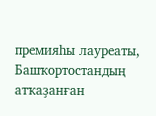премияһы лауреаты, Башҡортостандың атҡаҙанған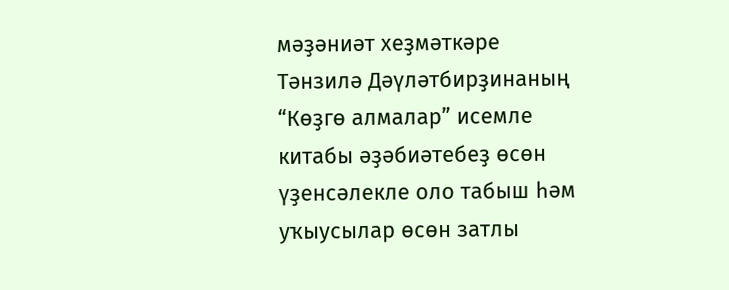мәҙәниәт хеҙмәткәре Тәнзилә Дәүләтбирҙинаның “Көҙгө алмалар” исемле китабы әҙәбиәтебеҙ өсөн үҙенсәлекле оло табыш һәм уҡыусылар өсөн затлы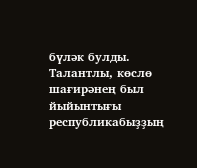бүләк булды. Талантлы, көслө шағирәнең был йыйынтығы республикабыҙҙың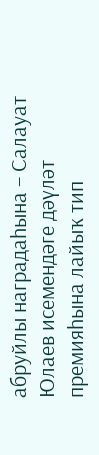абруйлы наградаһына – Салауат Юлаев исемендәге дәүләт премияһына лайыҡ тип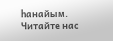һанайым.
Читайте нас